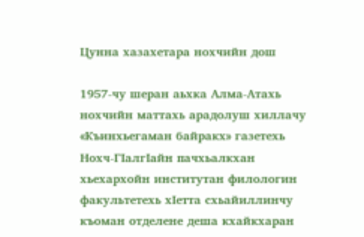Цунна хазахетара нохчийн дош

1957-чу шеран аьхка Алма-Атахь нохчийн маттахь арадолуш хиллачу «Къинхьегаман байракх» газетехь Нохч-ГIалгIайн пачхьалкхан хьехархойн институтан филологин факультетехь хIетта схьайиллинчу къоман отделене деша кхайкхаран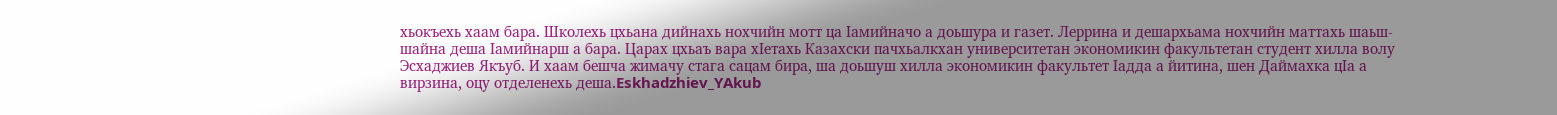хьокъехь хаам бара. Школехь цхьана дийнахь нохчийн мотт ца Iамийначо а доьшура и газет. Леррина и дешархьама нохчийн маттахь шаьш-шайна деша Iамийнарш а бара. Царах цхьаъ вара хIетахь Казахски пачхьалкхан университетан экономикин факультетан студент хилла волу Эсхаджиев Якъуб. И хаам бешча жимачу стага сацам бира, ша доьшуш хилла экономикин факультет Iадда а йитина, шен Даймахка цIа а вирзина, оцу отделенехь деша.Eskhadzhiev_YAkub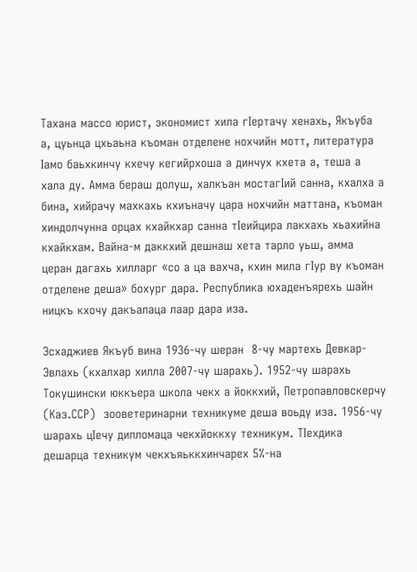Тахана массо юрист, экономист хила гIертачу хенахь, Якъуба а, цуьнца цхьаьна къоман отделене нохчийн мотт, литература Iамо баьхкинчу кхечу кегийрхоша а динчух кхета а, теша а хала ду. Амма бераш долуш, халкъан мостагIий санна, кхалха а бина, хийрачу махкахь кхиъначу цара нохчийн маттана, къоман хиндолчунна орцах кхайкхар санна тIеийцира лакхахь хьахийна кхайкхам. Вайна-м даккхий дешнаш хета тарло уьш, амма церан дагахь хилларг «со а ца вахча, кхин мила гIур ву къоман отделене деша» бохург дара. Республика юхаденъярехь шайн ницкъ кхочу дакъалаца лаар дара иза.

Эсхаджиев Якъуб вина 1936-чу шеран  8-чу мартехь Девкар-Эвлахь (кхалхар хилла 2007-чу шарахь). 1952-чу шарахь Токушински юккъера школа чекх а йоккхий, Петропавловскерчу (Каз.ССР)  зооветеринарни техникуме деша воьду иза. 1956-чу шарахь цIечу дипломаца чекхйоккху техникум. ТIехдика дешарца техникум чекхъяьккхинчарех 5%-на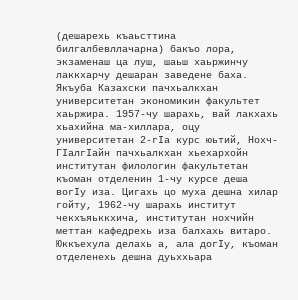(дешарехь къаьсттина билгалбевллачарна) бакъо лора, экзаменаш ца луш, шаьш хаьржинчу лаккхарчу дешаран заведене баха. Якъуба Казахски пачхьалкхан университетан экономикин факультет хаьржира. 1957-чу шарахь, вай лакхахь хьахийна ма-хиллара, оцу университетан 2-гIа курс юьтий, Нохч-ГIалгIайн пачхьалкхан хьехархойн институтан филологин факультетан къоман отделенин 1-чу курсе деша вогIу иза. Цигахь цо муха дешна хилар гойту, 1962-чу шарахь институт чекхъяьккхича, институтан нохчийн меттан кафедрехь иза балхахь витаро. Юккъехула делахь а, ала догIу, къоман отделенехь дешна дуьххьара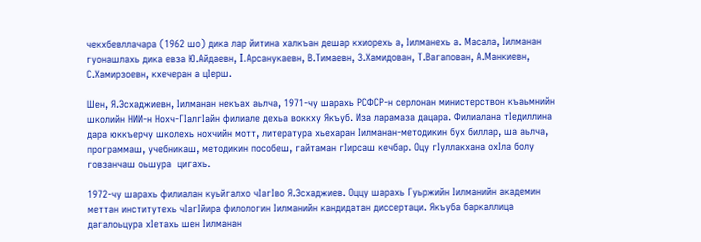чекхбевллачара (1962 шо) дика лар йитина халкъан дешар кхиорехь а, Iилманехь а. Масала, Iилманан гуонашлахь дика евза Ю.Айдаевн, I.Арсанукаевн, В.Тимаевн, З.Хамидован, Т.Вагапован, А.Манкиевн, С.Хамирзоевн, кхечеран а цIерш.

Шен, Я.Эсхаджиевн, Iилманан некъах аьлча, 1971-чу шарахь РСФСР-н серлонан министерствон къаьмнийн школийн НИИ-н Нохч-ГIалгIайн филиале дехьа воккху Якъуб. Иза ларамаза дацара. Филиалана тIедиллина дара юккъерчу школехь нохчийн мотт, литература хьехаран Iилманан-методикин бух биллар, ша аьлча, программаш, учебникаш, методикин пособеш, гайтаман гIирсаш кечбар. Оцу гIуллакхана охIла болу говзанчаш оьшура  цигахь.

1972-чу шарахь филиалан куьйгалхо чIагIво Я.Эсхаджиев. Оццу шарахь Гуьржийн Iилманийн академин меттан институтехь чIагIйира филологин Iилманийн кандидатан диссертаци. Якъуба баркаллица дагалоьцура хIетахь шен Iилманан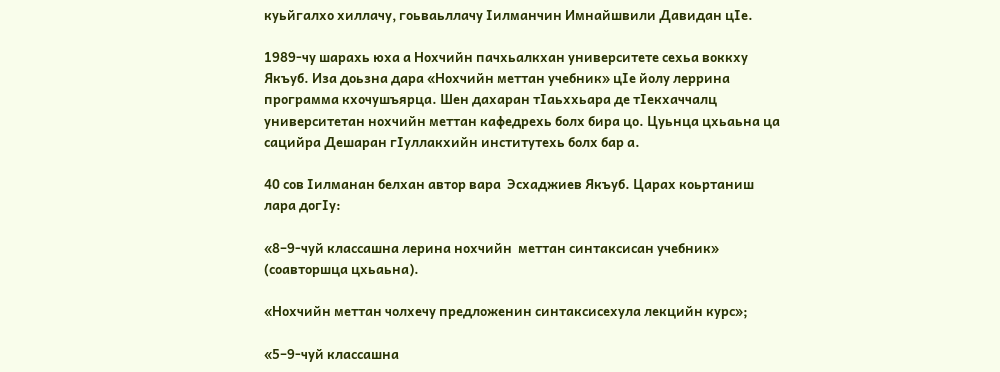куьйгалхо хиллачу, гоьваьллачу Iилманчин Имнайшвили Давидан цIе.

1989-чу шарахь юха а Нохчийн пачхьалкхан университете сехьа воккху Якъуб. Иза доьзна дара «Нохчийн меттан учебник» цIе йолу леррина программа кхочушъярца. Шен дахаран тIаьххьара де тIекхаччалц университетан нохчийн меттан кафедрехь болх бира цо. Цуьнца цхьаьна ца сацийра Дешаран гIуллакхийн институтехь болх бар а.

40 сов Iилманан белхан автор вара  Эсхаджиев Якъуб. Царах коьртаниш лара догIу:

«8–9-чуй классашна лерина нохчийн  меттан синтаксисан учебник» (соавторшца цхьаьна).

«Нохчийн меттан чолхечу предложенин синтаксисехула лекцийн курс»;

«5–9-чуй классашна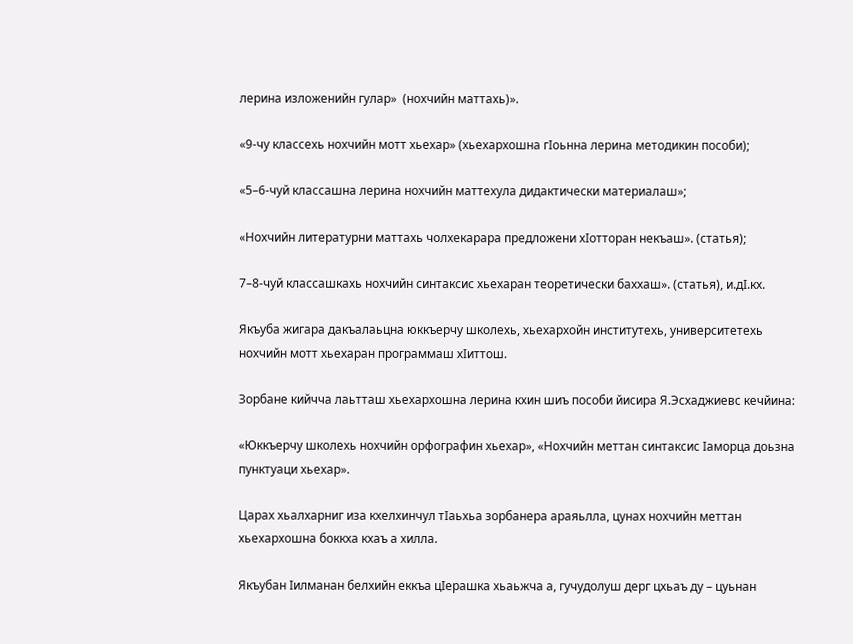лерина изложенийн гулар»  (нохчийн маттахь)».

«9-чу классехь нохчийн мотт хьехар» (хьехархошна гIоьнна лерина методикин пособи);

«5–6-чуй классашна лерина нохчийн маттехула дидактически материалаш»;

«Нохчийн литературни маттахь чолхекарара предложени хIотторан некъаш». (статья);

7–8-чуй классашкахь нохчийн синтаксис хьехаран теоретически баххаш». (статья), и.дI.кх.

Якъуба жигара дакъалаьцна юккъерчу школехь, хьехархойн институтехь, университетехь  нохчийн мотт хьехаран программаш хIиттош.

Зорбане кийчча лаьтташ хьехархошна лерина кхин шиъ пособи йисира Я.Эсхаджиевс кечйина:

«Юккъерчу школехь нохчийн орфографин хьехар», «Нохчийн меттан синтаксис Iаморца доьзна пунктуаци хьехар».

Царах хьалхарниг иза кхелхинчул тIаьхьа зорбанера араяьлла, цунах нохчийн меттан хьехархошна боккха кхаъ а хилла.

Якъубан Iилманан белхийн еккъа цIерашка хьаьжча а, гучудолуш дерг цхьаъ ду – цуьнан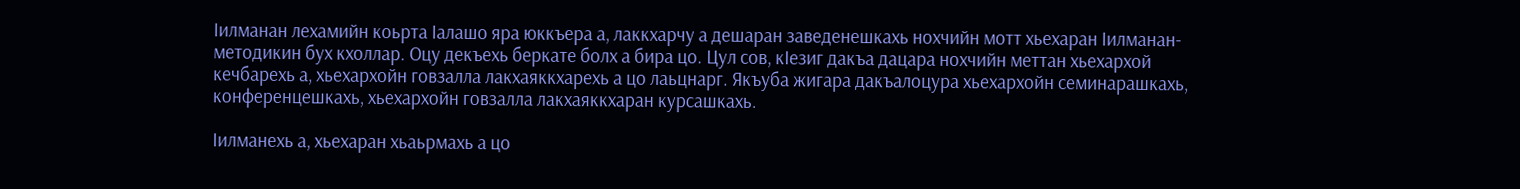Iилманан лехамийн коьрта Iалашо яра юккъера а, лаккхарчу а дешаран заведенешкахь нохчийн мотт хьехаран Iилманан-методикин бух кхоллар. Оцу декъехь беркате болх а бира цо. Цул сов, кIезиг дакъа дацара нохчийн меттан хьехархой кечбарехь а, хьехархойн говзалла лакхаяккхарехь а цо лаьцнарг. Якъуба жигара дакъалоцура хьехархойн семинарашкахь, конференцешкахь, хьехархойн говзалла лакхаяккхаран курсашкахь.

Iилманехь а, хьехаран хьаьрмахь а цо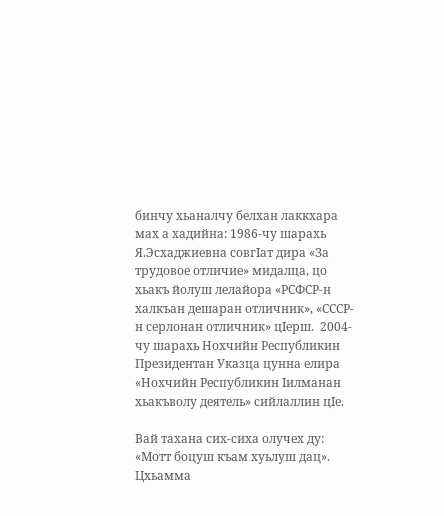бинчу хьаналчу белхан лаккхара  мах а хадийна: 1986-чу шарахь Я.Эсхаджиевна совгIат дира «За трудовое отличие» мидалца, цо хьакъ йолуш лелайора «РСФСР-н халкъан дешаран отличник», «СССР-н серлонан отличник» цIерш.  2004-чу шарахь Нохчийн Республикин Президентан Указца цунна елира «Нохчийн Республикин Iилманан хьакъволу деятель» сийлаллин цIе.

Вай тахана сих-сиха олучех ду: «Мотт боцуш къам хуьлуш дац». Цхьамма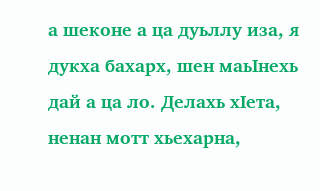а шеконе а ца дуьллу иза, я дукха бахарх, шен маьIнехь дай а ца ло. Делахь хIета, ненан мотт хьехарна,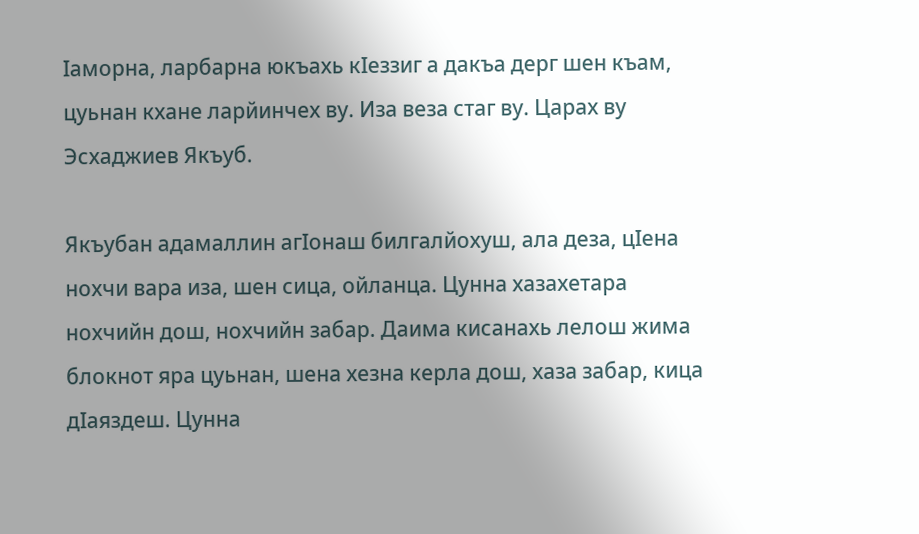Iаморна, ларбарна юкъахь кIеззиг а дакъа дерг шен къам, цуьнан кхане ларйинчех ву. Иза веза стаг ву. Царах ву Эсхаджиев Якъуб.

Якъубан адамаллин агIонаш билгалйохуш, ала деза, цIена нохчи вара иза, шен сица, ойланца. Цунна хазахетара нохчийн дош, нохчийн забар. Даима кисанахь лелош жима блокнот яра цуьнан, шена хезна керла дош, хаза забар, кица дIаяздеш. Цунна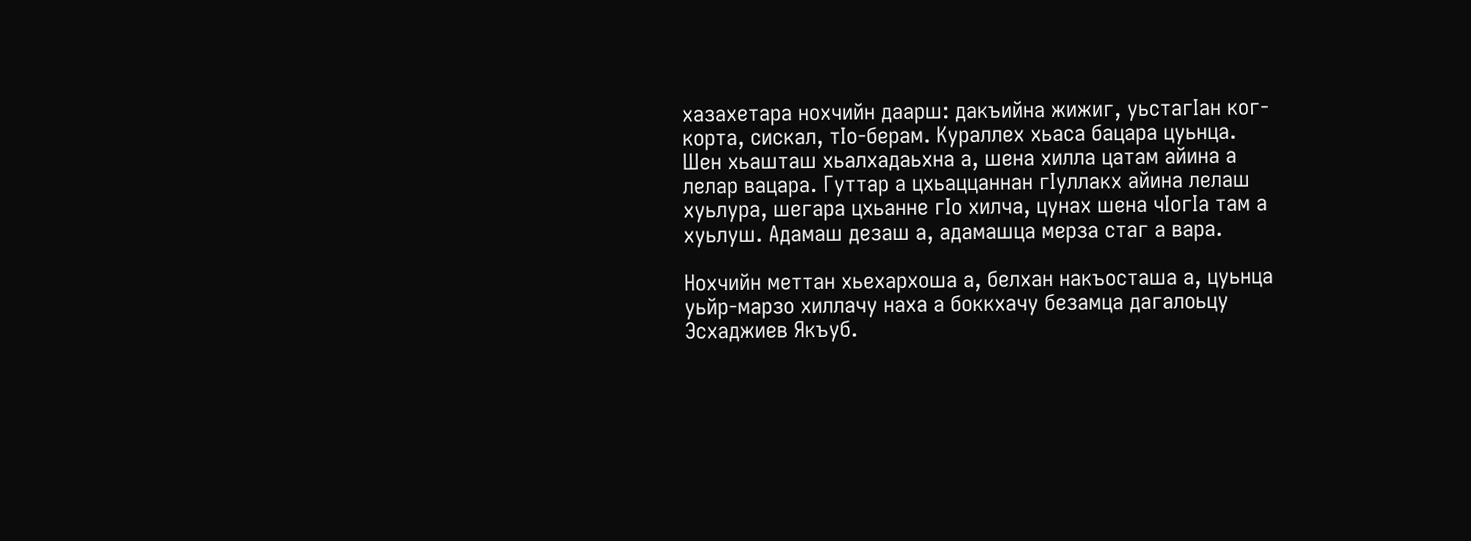хазахетара нохчийн даарш: дакъийна жижиг, уьстагIан ког-корта, сискал, тIо-берам. Кураллех хьаса бацара цуьнца. Шен хьашташ хьалхадаьхна а, шена хилла цатам айина а лелар вацара. Гуттар а цхьаццаннан гIуллакх айина лелаш хуьлура, шегара цхьанне гIо хилча, цунах шена чIогIа там а хуьлуш. Адамаш дезаш а, адамашца мерза стаг а вара.

Нохчийн меттан хьехархоша а, белхан накъосташа а, цуьнца уьйр-марзо хиллачу наха а боккхачу безамца дагалоьцу Эсхаджиев Якъуб.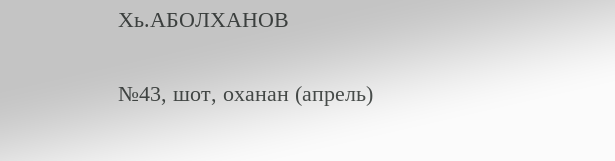Хь.АБОЛХАНОВ

№43, шот, оханан (апрель)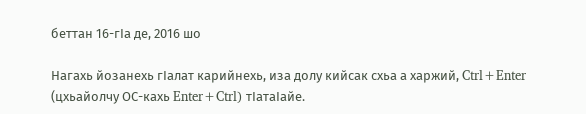беттан 16-гIа де, 2016 шо

Нагахь йозанехь гIалат карийнехь, иза долу кийсак схьа а харжий, Ctrl+Enter (цхьайолчу ОС-кахь Enter+Ctrl) тIатаIайе.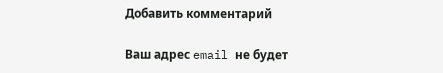Добавить комментарий

Ваш адрес email не будет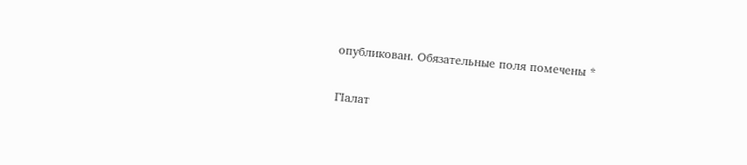опубликован. Обязательные поля помечены *

ГIалат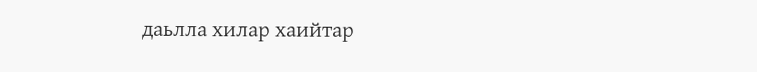даьлла хилар хаийтар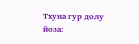Тхуна гур долу йоза: